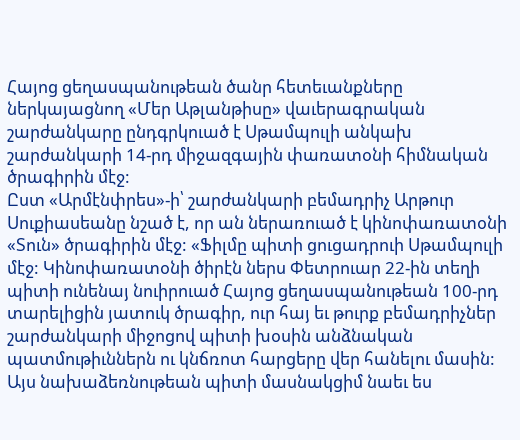Հայոց ցեղասպանութեան ծանր հետեւանքները ներկայացնող «Մեր Աթլանթիսը» վաւերագրական շարժանկարը ընդգրկուած է Սթամպուլի անկախ շարժանկարի 14-րդ միջազգային փառատօնի հիմնական ծրագիրին մէջ:
Ըստ «Արմէնփրես»-ի՝ շարժանկարի բեմադրիչ Արթուր Սուքիասեանը նշած է, որ ան ներառուած է կինոփառատօնի «Տուն» ծրագիրին մէջ: «Ֆիլմը պիտի ցուցադրուի Սթամպուլի մէջ: Կինոփառատօնի ծիրէն ներս Փետրուար 22-ին տեղի պիտի ունենայ նուիրուած Հայոց ցեղասպանութեան 100-րդ տարելիցին յատուկ ծրագիր, ուր հայ եւ թուրք բեմադրիչներ շարժանկարի միջոցով պիտի խօսին անձնական պատմութիւններն ու կնճռոտ հարցերը վեր հանելու մասին: Այս նախաձեռնութեան պիտի մասնակցիմ նաեւ ես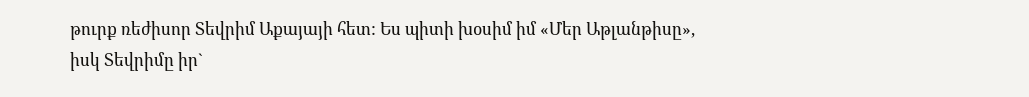թուրք ռեժիսոր Տեվրիմ Աքայայի հետ: Ես պիտի խօսիմ իմ «Մեր Աթլանթիսը», իսկ Տեվրիմը իր`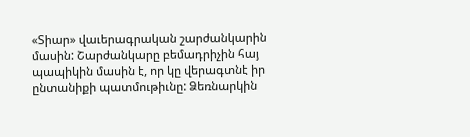«Տիար» վաւերագրական շարժանկարին մասին: Շարժանկարը բեմադրիչին հայ պապիկին մասին է, որ կը վերագտնէ իր ընտանիքի պատմութիւնը: Ձեռնարկին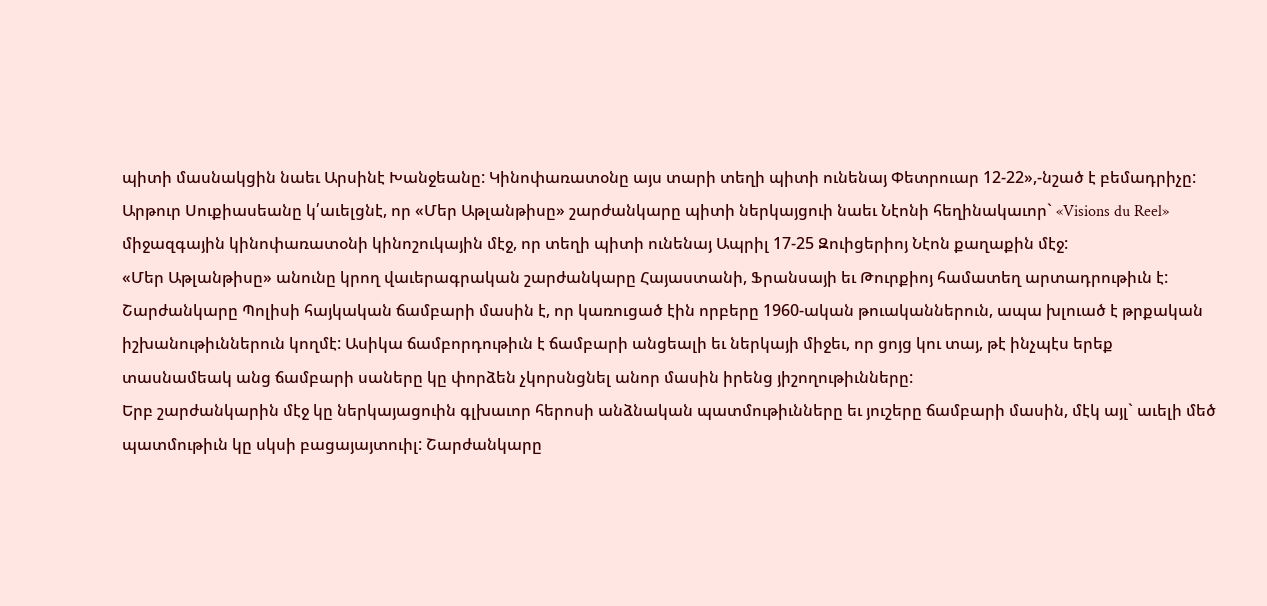պիտի մասնակցին նաեւ Արսինէ Խանջեանը: Կինոփառատօնը այս տարի տեղի պիտի ունենայ Փետրուար 12-22»,-նշած է բեմադրիչը:
Արթուր Սուքիասեանը կ՛աւելցնէ, որ «Մեր Աթլանթիսը» շարժանկարը պիտի ներկայցուի նաեւ Նէոնի հեղինակաւոր` «Visions du Reel» միջազգային կինոփառատօնի կինոշուկային մէջ, որ տեղի պիտի ունենայ Ապրիլ 17-25 Զուիցերիոյ Նէոն քաղաքին մէջ:
«Մեր Աթլանթիսը» անունը կրող վաւերագրական շարժանկարը Հայաստանի, Ֆրանսայի եւ Թուրքիոյ համատեղ արտադրութիւն է: Շարժանկարը Պոլիսի հայկական ճամբարի մասին է, որ կառուցած էին որբերը 1960-ական թուականներուն, ապա խլուած է թրքական իշխանութիւններուն կողմէ: Ասիկա ճամբորդութիւն է ճամբարի անցեալի եւ ներկայի միջեւ, որ ցոյց կու տայ, թէ ինչպէս երեք տասնամեակ անց ճամբարի սաները կը փորձեն չկորսնցնել անոր մասին իրենց յիշողութիւնները:
Երբ շարժանկարին մէջ կը ներկայացուին գլխաւոր հերոսի անձնական պատմութիւնները եւ յուշերը ճամբարի մասին, մէկ այլ` աւելի մեծ պատմութիւն կը սկսի բացայայտուիլ: Շարժանկարը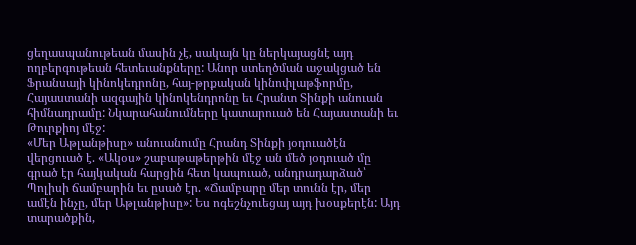ցեղասպանութեան մասին չէ, սակայն կը ներկայացնէ այդ ողբերգութեան հետեւանքները: Անոր ստեղծման աջակցած են Ֆրանսայի կինոկեդրոնը, հայ-թրքական կինոփլաթֆորմը, Հայաստանի ազգային կինոկենդրոնը եւ Հրանտ Տինքի անուան հիմնադրամը: Նկարահանումները կատարուած են Հայաստանի եւ Թուրքիոյ մէջ:
«Մեր Աթլանթիսը» անուանումը Հրանդ Տինքի յօդուածէն վերցուած է. «Ակօս» շաբաթաթերթին մէջ ան մեծ յօդուած մը գրած էր հայկական հարցին հետ կապուած, անդրադարձած՝ Պոլիսի ճամբարին եւ ըսած էր. «Ճամբարը մեր տունն էր, մեր ամէն ինչը, մեր Աթլանթիսը»: Ես ոգեշնչուեցայ այդ խօսքերէն: Այդ տարածքին,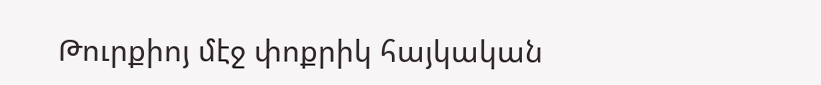Թուրքիոյ մէջ փոքրիկ հայկական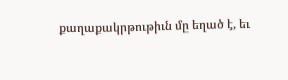քաղաքակրթութիւն մը եղած է, եւ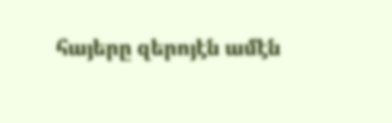հայերը զերոյէն ամէն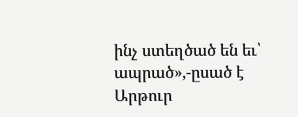ինչ ստեղծած են եւ՝ ապրած»,-ըսած է Արթուր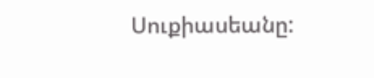Սուքիասեանը: